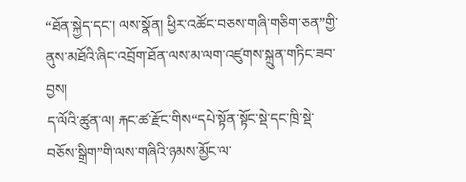“ཐོན་སྐྱེད་དང་། ལས་སྣོན། ཕྱིར་འཚོང་བཅས་གཞི་གཅིག་ཅན”གྱི་ནུས་མཐོའི་ཞིང་འབྲོག་ཐོན་ལས་མ་ལག་འཛུགས་སྐྲུན་གཏིང་ཟབ་བྱས།
ད་ལོའི་ཚུན་ལ། རྐང་ཚ་རྫོང་གིས“དཔེ་སྟོན་སྟོང་སྡེ་དང་ཁྲི་སྡེ་བཅོས་སྒྲིག”གི་ལས་གཞིའི་ཉམས་མྱོང་ལ་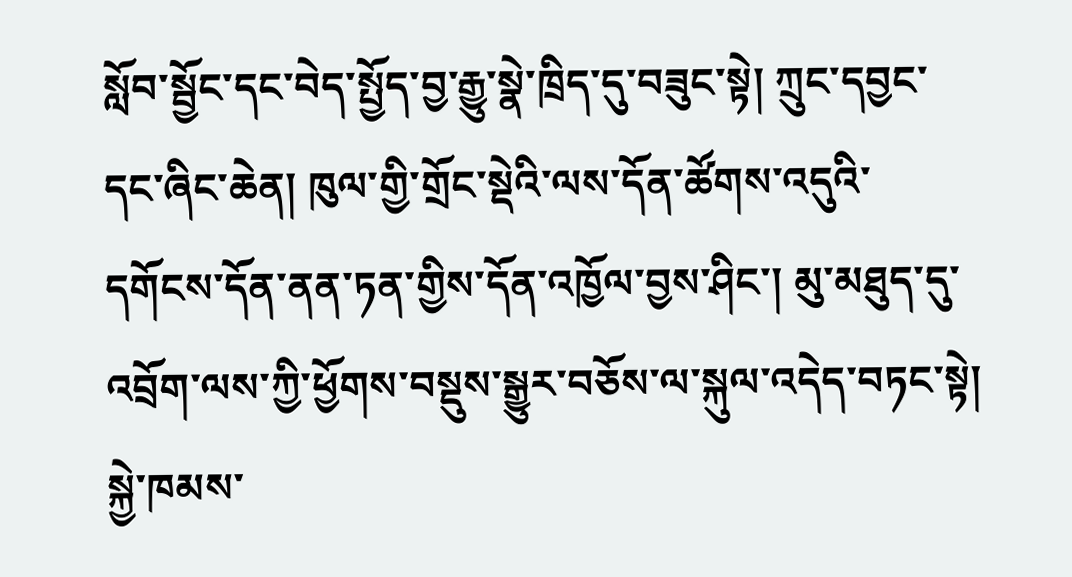སློབ་སྦྱོང་དང་བེད་སྤྱོད་བྱ་རྒྱུ་སྣེ་ཁྲིད་དུ་བཟུང་སྟེ། ཀྲུང་དབྱང་དང་ཞིང་ཆེན། ཁུལ་གྱི་གྲོང་སྡེའི་ལས་དོན་ཚོགས་འདུའི་དགོངས་དོན་ནན་ཏན་གྱིས་དོན་འཁྱོལ་བྱས་ཤིང་། མུ་མཐུད་དུ་འབྲོག་ལས་ཀྱི་ཕྱོགས་བསྡུས་སྒྱུར་བཅོས་ལ་སྐུལ་འདེད་བཏང་སྟེ།  སྐྱེ་ཁམས་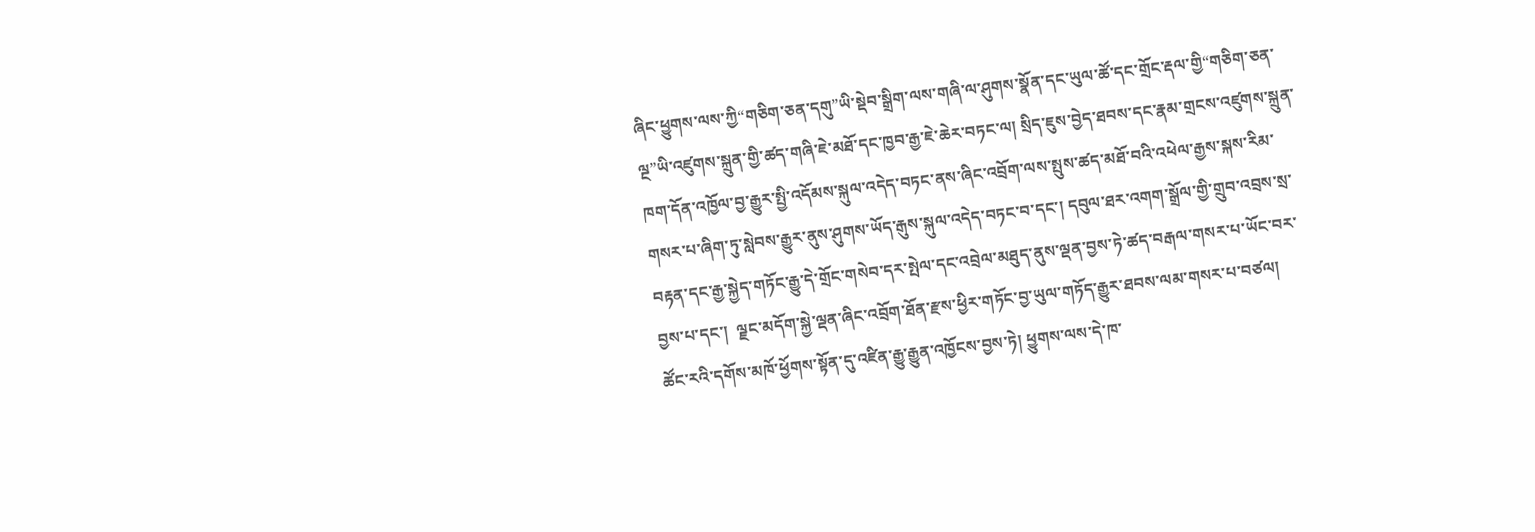ཞིང་ཕྱུགས་ལས་ཀྱི“གཅིག་ཅན་དགུ”ཡི་སྡེབ་སྒྲིག་ལས་གཞི་ལ་ཤུགས་སྣོན་དང་ཡུལ་ཚོ་དང་གྲོང་རྡལ་གྱི“གཅིག་ཅན་ལྔ”ཡི་འཛུགས་སྐྲུན་གྱི་ཚད་གཞི་ཇེ་མཐོ་དང་ཁྱབ་རྒྱ་ཇེ་ཆེར་བཏང་ལ། སྲིད་ཇུས་བྱེད་ཐབས་དང་རྣམ་གྲངས་འཛུགས་སྐྲུན་ཁག་དོན་འཁྱོལ་བྱ་རྒྱུར་སྤྱི་འདོམས་སྐུལ་འདེད་བཏང་ནས་ཞིང་འབྲོག་ལས་སྤུས་ཚད་མཐོ་བའི་འཕེལ་རྒྱས་སྐས་རིམ་གསར་པ་ཞིག་ཏུ་སླེབས་རྒྱུར་ནུས་ཤུགས་ཡོད་རྒུས་སྐུལ་འདེད་བཏང་བ་དང་། དབུལ་ཐར་འགག་སྒྲོལ་གྱི་གྲུབ་འབྲས་སྲ་བརྟན་དང་རྒྱ་སྐྱེད་གཏོང་རྒྱུ་དེ་གྲོང་གསེབ་དར་སྤེལ་དང་འབྲེལ་མཐུད་ནུས་ལྡན་བྱས་ཏེ་ཚད་བརྒལ་གསར་པ་ཡོང་བར་བྱས་པ་དང་།  ལྗང་མདོག་སྐྱེ་ལྡན་ཞིང་འབྲོག་ཐོན་རྫས་ཕྱིར་གཏོང་བྱ་ཡུལ་གཏོད་རྒྱུར་ཐབས་ལམ་གསར་པ་བཙལ།
ཚོང་རའི་དགོས་མཁོ་ཕྱོགས་སྟོན་དུ་འཛིན་རྒྱུ་རྒྱུན་འཁྱོངས་བྱས་ཏེ། ཕྱུགས་ལས་དེ་ཁ་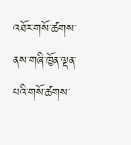འཐོར་གསོ་ཚགས་ནས་གཞི་ཁྱོན་ལྡན་པའི་གསོ་ཚགས་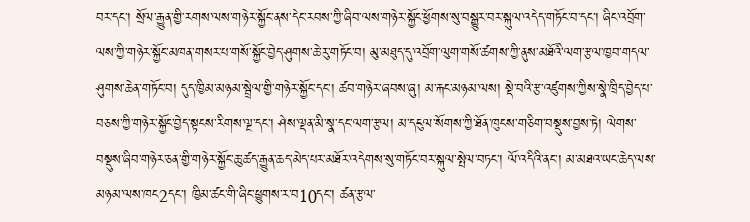བར་དང་། སྲོལ་རྒྱུན་གྱི་རགས་ལས་གཉེར་སྐྱོང་ནས་དེང་རབས་ཀྱི་ཞིབ་ལས་གཉེར་སྐྱོང་ཕྱོགས་སུ་བསྒྱུར་བར་སྐུལ་འདེད་གཏོང་བ་དང་། ཞིང་འབྲོག་ལས་ཀྱི་གཉེར་སྐྱོང་མཁན་གསར་པ་གསོ་སྐྱོང་བྱེད་ཤུགས་ཆེ་རུ་གཏོང་བ། མུ་མཐུད་དུ་འབྲོག་ལུག་གསོ་ཚགས་ཀྱི་ནུས་མཐོའི་ལག་རྩལ་ཁྱབ་གདལ་ཤུགས་ཆེན་གཏོང་བ། དུད་ཁྱིམ་མཉམ་སྦྲེལ་གྱི་གཉེར་སྐྱོང་དང་། ཚབ་གཉེར་ཞབས་ཞུ། མ་རྐང་མཉམ་ལས། སྡེ་བའི་རྩ་འཛུགས་ཀྱིས་སྣེ་ཁྲིད་བྱེད་པ་བཅས་ཀྱི་གཉེར་སྐྱོང་བྱེད་སྟངས་རིགས་ལྔ་དང་། ཤེས་ལྡན་མི་སྣ་དང་ལག་རྩལ། མ་དངུལ་སོགས་ཀྱི་ཐོན་ཁུངས་གཅིག་བསྡུས་བྱས་ཏེ། ལེགས་བསྡུས་ཞིབ་གཉེར་ཅན་གྱི་གཉེར་སྐྱོང་ཆུ་ཚད་རྒྱུན་ཆད་མེད་པར་མཐོར་འདེགས་སུ་གཏོང་བར་སྐུལ་སྤེལ་བཏང་། ལོ་འདིའི་ནང་། མ་མཐའ་ཡང་ཆེད་ལས་མཉམ་ལས་ཁང2དང་། ཁྱིམ་ཚང་གི་ཞིང་ཕྱུགས་ར་བ10དང་། ཚན་རྩལ་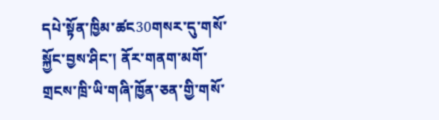དཔེ་སྟོན་ཁྱིམ་ཚང30གསར་དུ་གསོ་སྐྱོང་བྱས་ཤིང་། ནོར་གནག་མགོ་གྲངས་ཁྲི་ཡི་གཞི་ཁྱོན་ཅན་གྱི་གསོ་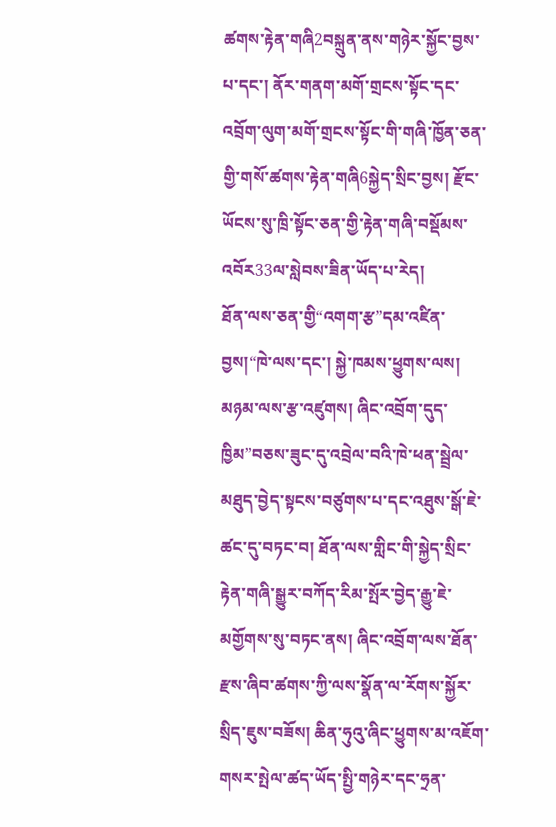ཚགས་རྟེན་གཞི2བསྐྲུན་ནས་གཉེར་སྐྱོང་བྱས་པ་དང་། ནོར་གནག་མགོ་གྲངས་སྟོང་དང་འབྲོག་ལུག་མགོ་གྲངས་སྟོང་གི་གཞི་ཁྱོན་ཅན་གྱི་གསོ་ཚགས་རྟེན་གཞི6སྐྱེད་སྲིང་བྱས། རྫོང་ཡོངས་སུ་ཁྲི་སྟོང་ཅན་གྱི་རྟེན་གཞི་བསྡོམས་འབོར33ལ་སླེབས་ཟིན་ཡོད་པ་རེད།
ཐོན་ལས་ཅན་གྱི“འགག་རྩ”དམ་འཛིན་བྱས།“ཁེ་ལས་དང་། སྐྱེ་ཁམས་ཕྱུགས་ལས། མཉམ་ལས་རྩ་འཛུགས། ཞིང་འབྲོག་དུད་ཁྱིམ”བཅས་ཟུང་དུ་འབྲེལ་བའི་ཁེ་ཕན་སྦྲེལ་མཐུད་བྱེད་སྟངས་བཙུགས་པ་དང་འཐུས་སྒོ་ཇེ་ཚང་དུ་བཏང་བ། ཐོན་ལས་གླིང་གི་སྐྱེད་སྲིང་རྟེན་གཞི་སྒྱུར་བཀོད་རིམ་སྤོར་བྱེད་རྒྱུ་ཇེ་མགྱོགས་སུ་བཏང་ནས། ཞིང་འབྲོག་ལས་ཐོན་རྫས་ཞིབ་ཚགས་ཀྱི་ལས་སྣོན་ལ་རོགས་སྐྱོར་སྲིད་ཇུས་བཟོས། ཆིན་ཧུའུ་ཞིང་ཕྱུགས་མ་འཇོག་གསར་སྤེལ་ཚད་ཡོད་སྤྱི་གཉེར་དང་ཧྲན་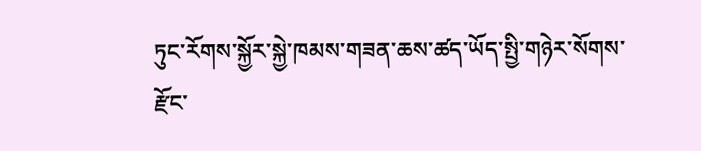ཏུང་རོགས་སྐྱོར་སྐྱེ་ཁམས་གཟན་ཆས་ཚད་ཡོད་སྤྱི་གཉེར་སོགས་རྫོང་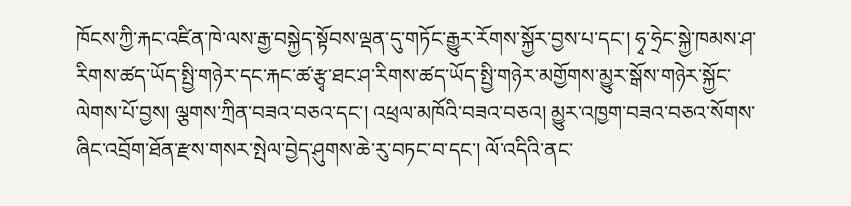ཁོངས་ཀྱི་རྐང་འཛིན་ཁེ་ལས་རྒྱ་བསྐྱེད་སྟོབས་ལྡན་དུ་གཏོང་རྒྱུར་རོགས་སྐྱོར་བྱས་པ་དང་། ཧྭ་ཧྲེང་སྐྱེ་ཁམས་ཤ་རིགས་ཚད་ཡོད་སྤྱི་གཉེར་དང་རྐང་ཚ་རྩྭ་ཐང་ཤ་རིགས་ཚད་ཡོད་སྤྱི་གཉེར་མགྱོགས་མྱུར་སྒོས་གཉེར་སྐྱོང་ལེགས་པོ་བྱས། ལྕགས་ཀྲིན་བཟའ་བཅའ་དང་། འཕྲལ་མཁོའི་བཟའ་བཅའ། མྱུར་འཁྱག་བཟའ་བཅའ་སོགས་ཞིང་འབྲོག་ཐོན་རྫས་གསར་སྤེལ་བྱེད་ཤུགས་ཆེ་རུ་བཏང་བ་དང་། ལོ་འདིའི་ནང་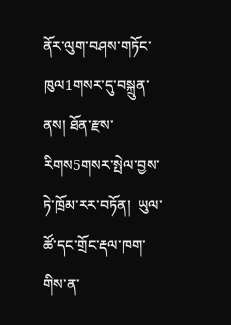ནོར་ལུག་བཤས་གཏོང་ཁུལ1གསར་དུ་བསྐྲུན་ནས། ཐོན་རྫས་རིགས5གསར་སྤེལ་བྱས་ཏེ་ཁྲོམ་རར་བཏོན།  ཡུལ་ཚོ་དང་གྲོང་རྡལ་ཁག་གིས་ན་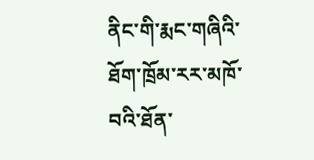ནིང་གི་རྨང་གཞིའི་ཐོག་ཁྲོམ་རར་མཁོ་བའི་ཐོན་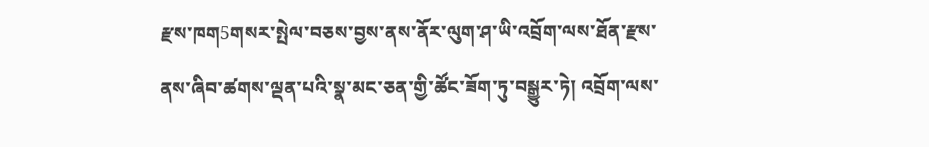རྫས་ཁག5གསར་སྤེལ་བཅས་བྱས་ནས་ནོར་ལུག་ཤ་ཡི་འབྲོག་ལས་ཐོན་རྫས་ནས་ཞིབ་ཚགས་ལྡན་པའི་སྣ་མང་ཅན་གྱི་ཚོང་ཟོག་ཏུ་བསྒྱུར་ཏེ། འབྲོག་ལས་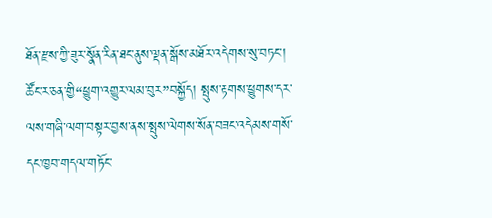ཐོན་རྫས་ཀྱི་ཟུར་སྣོན་རིན་ཐང་ནུས་ལྡན་སྒོས་མཐོར་འདེགས་སུ་བཏང་།
ཚོང་ར་ཅན་གྱི“ཕྱུག་འགྱུར་ལམ་བུར”བསྐྱོད། སྤུས་རྟགས་ཕྱུགས་དར་ལས་གཞི་ལག་བསྟར་བྱས་ནས་སྤུས་ལེགས་སོན་བཟང་འདེམས་གསོ་དང་ཁྱབ་གདལ་གཏོང་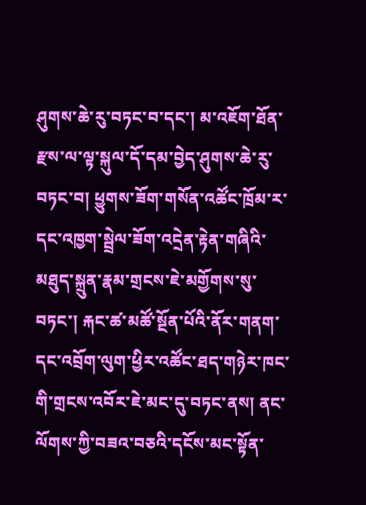ཤུགས་ཆེ་རུ་བཏང་བ་དང་། མ་འཇོག་ཐོན་རྫས་ལ་ལྟ་སྐུལ་དོ་དམ་བྱེད་ཤུགས་ཆེ་རུ་བཏང་བ། ཕྱུགས་ཟོག་གསོན་འཚོང་ཁྲོམ་ར་དང་འཁྱག་སྦྲེལ་ཟོག་འདྲེན་རྟེན་གཞིའི་མཐུད་སྐྲུན་རྣམ་གྲངས་ཇེ་མགྱོགས་སུ་བཏང་། རྐང་ཚ་མཚོ་སྔོན་པོའི་ནོར་གནག་དང་འབྲོག་ལུག་ཕྱིར་འཚོང་ཐད་གཉེར་ཁང་གི་གྲངས་འབོར་ཇེ་མང་དུ་བཏང་ནས། ནང་ལོགས་ཀྱི་བཟའ་བཅའི་དངོས་མང་སྟོན་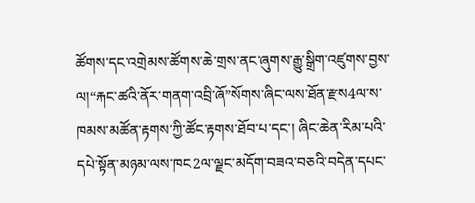ཚོགས་དང་འགྲེམས་ཚོགས་ཆེ་གྲས་ནང་ཞུགས་རྒྱུ་སྒྲིག་འཛུགས་བྱས་ལ།“རྐང་ཚའི་ནོར་གནག་འབྲི་ཞོ”སོགས་ཞིང་ལས་ཐོན་རྫས4ལ་ས་ཁམས་མཚོན་རྟགས་ཀྱི་ཚོང་རྟགས་ཐོབ་པ་དང་། ཞིང་ཆེན་རིམ་པའི་དཔེ་སྟོན་མཉམ་ལས་ཁང2ལ་ལྗང་མདོག་བཟའ་བཅའི་བདེན་དཔང་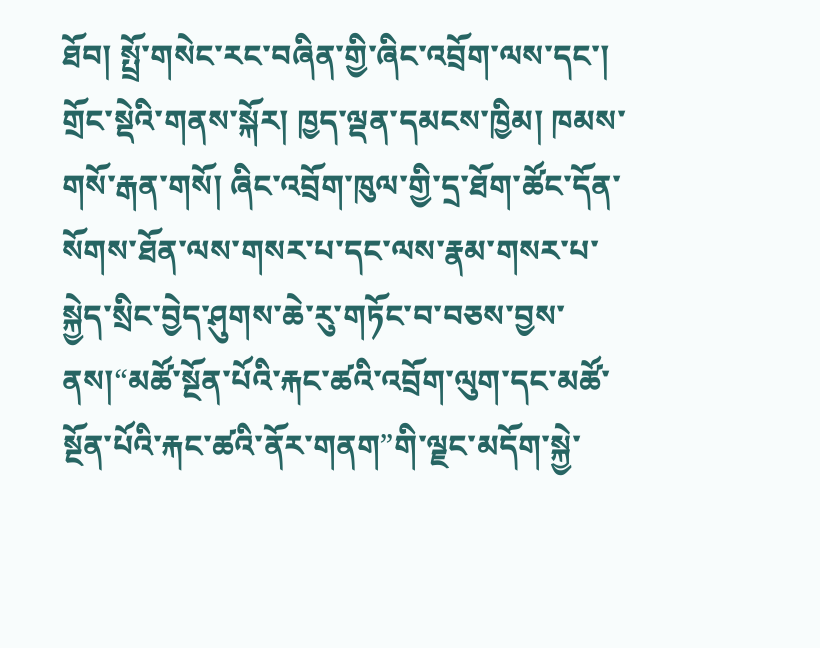ཐོབ། སྤྲོ་གསེང་རང་བཞིན་གྱི་ཞིང་འབྲོག་ལས་དང་། གྲོང་སྡེའི་གནས་སྐོར། ཁྱད་ལྡན་དམངས་ཁྱིམ། ཁམས་གསོ་རྒན་གསོ། ཞིང་འབྲོག་ཁུལ་གྱི་དྲ་ཐོག་ཚོང་དོན་སོགས་ཐོན་ལས་གསར་པ་དང་ལས་རྣམ་གསར་པ་སྐྱེད་སྲིང་བྱེད་ཤུགས་ཆེ་རུ་གཏོང་བ་བཅས་བྱས་ནས།“མཚོ་སྔོན་པོའི་རྐང་ཚའི་འབྲོག་ལུག་དང་མཚོ་སྔོན་པོའི་རྐང་ཚའི་ནོར་གནག”གི་ལྗང་མདོག་སྐྱེ་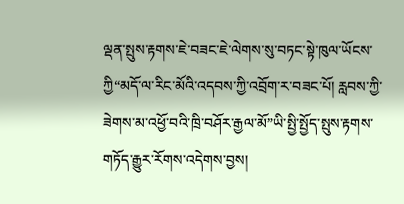ལྡན་སྤུས་རྟགས་ཇེ་བཟང་ཇེ་ལེགས་སུ་བཏང་སྟེ་ཁུལ་ཡོངས་ཀྱི“མདོ་ལ་རིང་མོའི་འདབས་ཀྱི་འབྲོག་ར་བཟང་པོ། རླབས་ཀྱི་ཟེགས་མ་འཕྱོ་བའི་ཁྲི་བཤོར་རྒྱལ་མོ”ཡི་སྤྱི་སྤྱོད་སྤུས་རྟགས་གཏོད་རྒྱུར་རོགས་འདེགས་བྱས།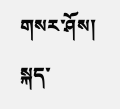གསར་ཤོས།
སྐད་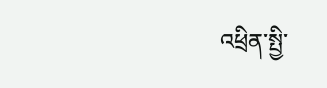འཕྲིན་སྤྱི་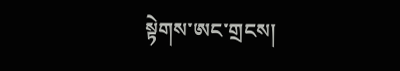སྟེགས་ཨང་གྲངས།